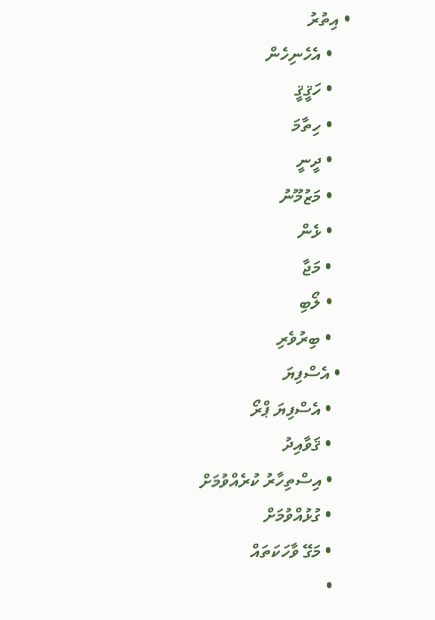• އިތުރު
    • އެހެނިހެން
    • ހަޤީޤީ
    • ހިތާމަ
    • ދީނީ
    • މަޒުމޫނު
    • ޅެން
    • މަޖާ
    • ލޯބި
    • ބިރުވެރި
  • އެސްފިޔަ
    • އެސްފިޔަ ޕްރޯ
    • ޤަވާއިދު
    • އިސްތިހާރު ކުރެއްވުމަށް
    • ގުޅުއްވުމަށް
    • މަގޭ ވާހަކަތައް
    •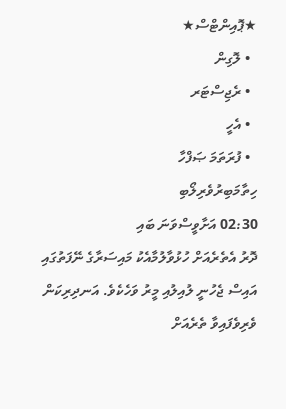★ޕޮއިންޓްސް★
  • ލޮގިން
  • ރެޖިސްޓަރ
  • އެހީ
  • ފުރަތަމަ ޞަފްހާ
ހިތާމަބިރުވެރިލޯބި
02:30 އަށާވީސްވަނަ ބައި
ދޮރު އެތެރެއަށް ހުޅުވާލުމާއެކު މައިސަރާގެ ނޭފަތުގައި އައިސް ޖެހުނީ ލުއިލުއި މީރު ވަހެކެވެ. އަނދިރިކަން ވެރިވެފައިވާ ތެރެއަށް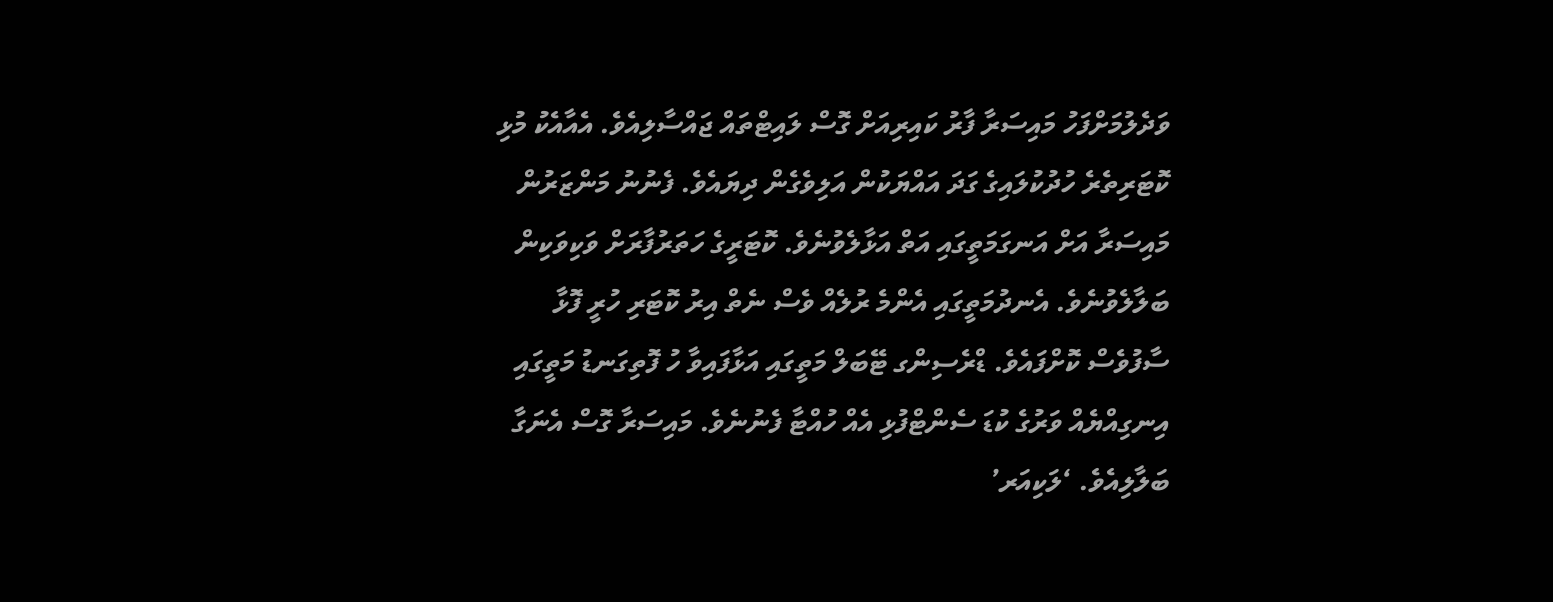ވަދެލުމަށްފަހު މައިސަރާ ފާރު ކައިރިއަށް ގޮސް ލައިޓްތައް ޖައްސާލިއެވެ. އެއާއެކު މުޅި ކޮޓަރިތެރެ ހުދުކުލައިގެ ގަދަ އައްޔަކުން އަލިވެގެން ދިޔައެވެ. ފެނުނު މަންޒަރުން މައިސަރާ އަށް އަނގަމަތީގައި އަތް އަޅާލެވުނެވެ. ކޮޓަރީގެ ހަތަރުފާރަށް ވަކިވަކިން ބަލާލެވުނެވެ. އެނދުމަތީގައި އެންމެ ރުލެއް ވެސް ނެތް އިރު ކޮޓަރި ހުރީ ފޮޅާ ސާފުވެސް ކޮށްފައެވެ. ޑްރެސިންގ ޓޭބަލް މަތީގައި އަޅާފައިވާ ހު ފޮތިގަނޑު މަތީގައި އިނގިއްޔެއް ވަރުގެ ކުޑަ ސެންޓްފުޅި އެއް ހުއްޓާ ފެނުނެވެ. މައިސަރާ ގޮސް އެނަގާ ބަލާލިއެވެ. ‘ލަކިއަރ’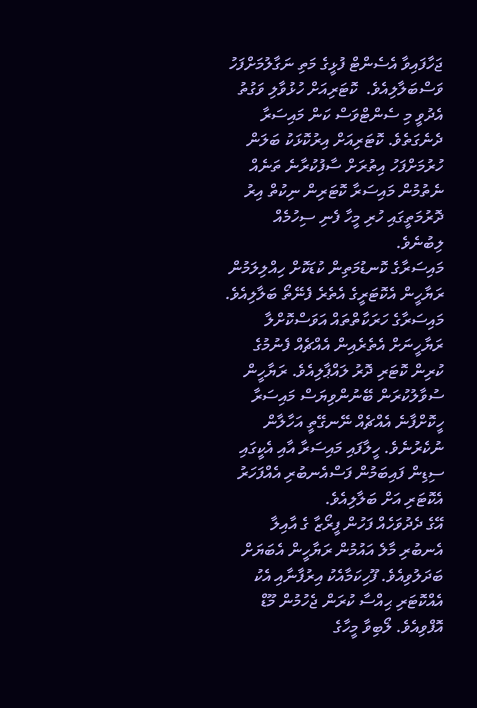ޖަހާފައިވާ އެސެންޓް ފުޅީގެ މަތި ނަގާލުމަށްފަހު ވަސްބަލާލިއެވެ.  ކޮޓަރިއަށް ހުޅުވާލި ވަގުތު އެދުވީ މި ސެންޓްވަސް ކަން މައިސަރާ ދެނެގަތެވެ. ކޮޓަރިއަށް އިރުކޮޅަކު ބަލަން ހުރުމަށްފަހު އިތުރަށް ސާފުކުރާނެ ތަނެއް ނެތުމުން މައިސަރާ ކޮޓަރިން ނިކުތް އިރު ދޮރުމަތީގައި ހުރި މީހާ ފެނި ސިހުމެއް ލިބުނެވެ.
މައިސަރާގެ ކޮނޑުމަތިން ކުޑަކޮށް ހިއްލިލަމުން ރަޔާހީން އެކޮޓަރީގެ އެތެރެ ފެނޭތޯ ބަލާލިއެވެ. މައިސަރާގެ ހަރަކާތްތައް އަވަސްކޮށްލާ ރަޔާހީނަށް އެތެރެއިން އެއްޗެއް ފެނުމުގެ ކުރިން ކޮޓަރި ދޮރު ލައްޕާލިއެވެ. ރަޔާހީން ސުވާލުކުރަން ބޭނުންވިޔަސް މައިސަރާ ހީކޮށްފާނެ އެއްޗެއް ނޭނގޭތީ އަހާލާން ނުކެރުނެވެ. ހީލާފައި މައިސަރާ އާއި އެކީގައި ސިޑިން ފައިބަމުން ފަސްއެނބުރި އެއްފަހަރު އެކޮޓަރި އަށް ބަލާލިއެވެ.
އޭގެ ދެދުވަހެއް ފަހުން ފީރޯޒާ ގެ އާއިލާ އެނބުރި މާލެ އައުމުން ރަޔާހީން އެބަޔަށް ބަދަލުވިއެވެ. ފޫހިކަމާއެކު އިރުފާނާއި އެކު އެއްކޮޓަރި ޙިއްސާ ކުރަން ޖެހުމުން މޫޑް އޮފްވިއެވެ. ލޯބިވާ މީހާގެ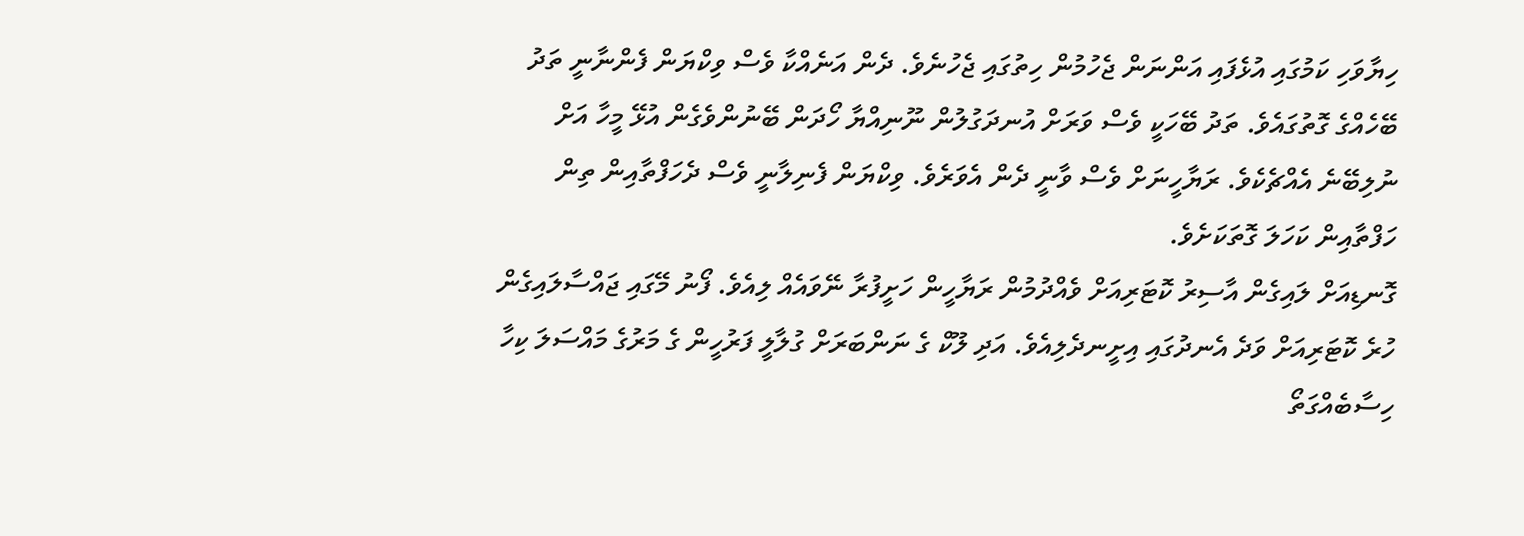ހިޔާވަހި ކަމުގައި އުޅެފައި އަންނަން ޖެހުމުން ހިތުގައި ޖެހުނެވެ. ދެން އަނެއްކާ ވެސް ވިކްޔަން ފެންނާނީ ތަދު ބޭހެއްގެ ގޮތުގައެވެ. ތަދު ބޭހަކީ ވެސް ވަރަށް އުނދަގުލުން ނޫނިއްޔާ ހޯދަން ބޭނުންވެގެން އުޅޭ މީހާ އަށް ނުލިބޭނެ އެއްޗެކެވެ. ރަޔާހީނަށް ވެސް ވާނީ ދެން އެވަރެވެ. ވިކްޔަން ފެނިލާނީ ވެސް ދެހަފްތާއިން ތިން ހަފްތާއިން ކަހަލަ ގޮތަކަށެވެ.
ގޮނޑިއަށް ލައިގެން އާސިރު ކޮޓަރިއަށް ވެއްދުމުން ރަޔާހީން ހަށީފުރާ ނޭވައެއް ލިއެވެ. ފޯނު މޭގައި ޖައްސާލައިގެން ހުރެ ކޮޓަރިއަށް ވަދެ އެނދުގައި އިށީނދެލިއެވެ. އަދި ލޫކް ގެ ނަންބަރަށް ގުލާލީ ފަރުހީން ގެ މަރުގެ މައްސަލަ ކިހާ ހިސާބެއްގަތޯ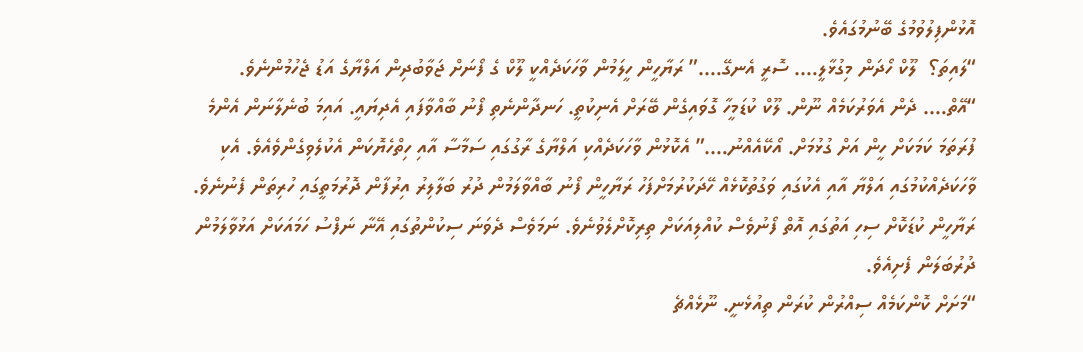އޮޅުންފިލުވުމުގެ ބޭނުމުގައެވެ.
“ލައިތަ؟  ލޫކް ހޯދަން މިގުޅާލީ…. ސޮރީ އެނގޭ….” ރަޔާހީން ހީލަމުން ވާހަކަދެއްކީ ލޫކް ގެ ފޯނަށް ޖަވާބުދިން އަލްޔާގެ އަޑު ޖެހުމުންނެވެ.
“އޭތް…. ދެން އެވަރުކަމެއް ނޫން. ލޫކް ކުޑަމީހާ ގޮވައިގެން ބޭރަށް އެނިކުތީ. ހަނދާންނެތި ފޯނު ބާއްވާފައި އެދިޔައީ. އައިމަ ބުނެލާނަން އެންމެ ފުރަތަމަ ކަމަކަށް ހީން އަށް ގުޅުމަށް. އޯކޭއެއްނު….” އެކޮޅުން ވާހަކަދެއްކި އަލްޔާގެ ރާގުގައި ސަމާސާ އާއި ހިތްހެޔޮކަން އެކުލެވިގެންވެއެވެ. އެކި ވާހަކަދެއްކުމުގައި އަލްޔާ އާއި އެކުގައި ވަގުތުކޮޅެއް ހޭދަކުރުމަށްފަހު ރަޔާހީން ފޯނު ބާއްވާލަމުން ދުރު ބަލާލިރު އިރުފާން ދޮރުމަތީގައި ހުރިތަން ފެނުނެވެ. ރަޔާހީން ކުޑަކޮށް ސިހި އަތުގައި އޮތް ފޯނުވެސް ކުއްލިއަކަށް ތިރިކޮށްލެވުނެވެ. ނަމަވެސް ދެވަނަ ސިކުންތުގައި އޭނާ ނަފްސު ހަމައަކަށް އަޅުވާލަމުން ދުރުބަލަން ފެށިއެވެ.
“މަށަށް ކޮންކަމެއް ސިއްރުން ކުރަން ތިއުޅެނީ. ނޫޅެއްޗެ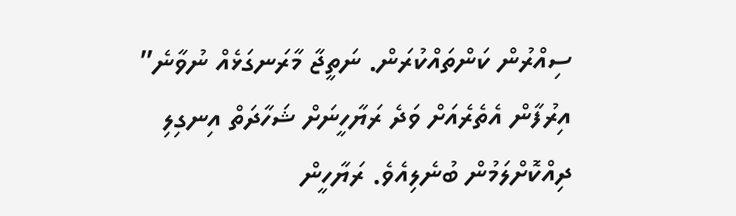ސިއްރުން ކަންތައްކުރަން. ނަތީޖާ މާރަނގަޅެއް ނުވާނެ” އިރުފާން އެތެރެއަށް ވަދެ ރަޔާހީނަށް ޝަހާދަތް އިނގިލި ދިއްކޮށްލަމުން ބުނެލިއެވެ. ރަޔާހީން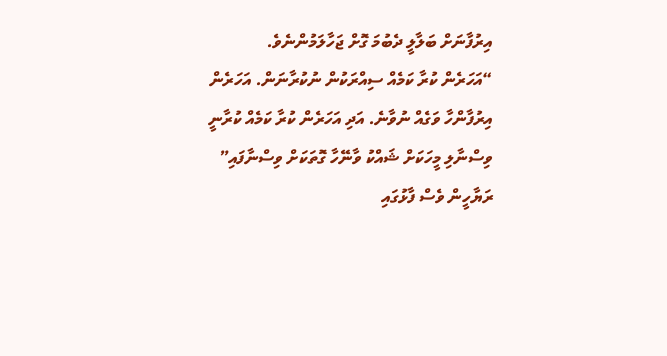އިރުފާނަށް ބަލާލީ ދެބުމަ ގޮށް ޖަހާލަމުންނެވެ.
“އަހަރެން ކުރާ ކަމެއް ސިއްރަކުން ނުކުރާނަން. އަހަރެން އިރުފާންހާ ވަގެއް ނުވާނެ. އަދި އަހަރެން ކުރާ ކަމެއް ކުރާނީ ވިސްނާލި މީހަކަށް ޝައްކު ވާނޭހާ ގޮތަކަށް ވިސްނާފައި” ރަޔާހީން ވެސް ފާޅުގައި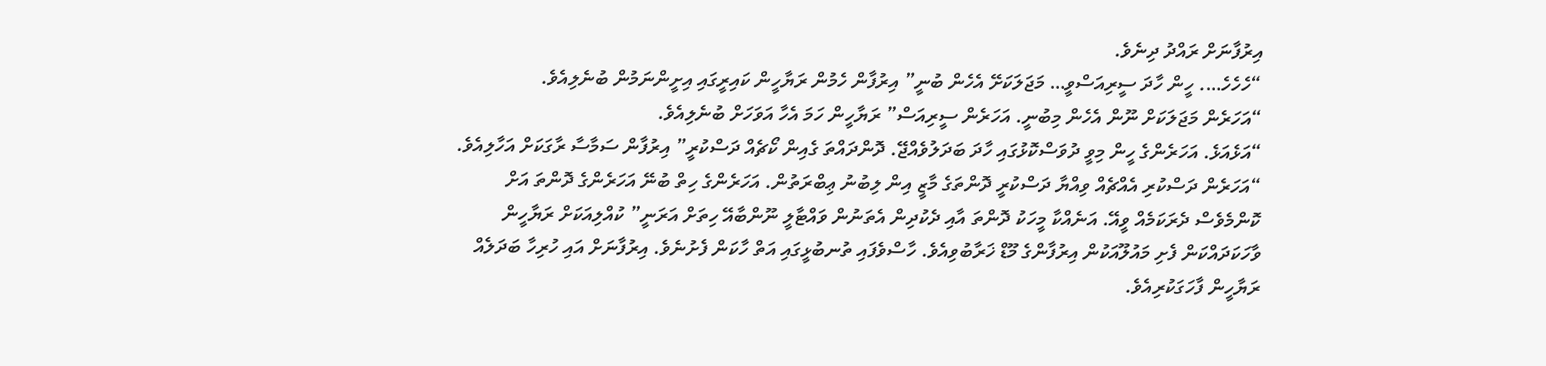އިރުފާނަށް ރައްދު ދިނެވެ.
“ހެހެހެ…. ހީން ހާދަ ސީރިއަސްވީ… މަޖަލަކަށޭ އެހެން ބުނީ” އިރުފާން ހެމުން ރަޔާހީން ކައިރީގައި އިށީންނަމުން ބުނެލިއެވެ.
“އަހަރެން މަޖަލަކަށް ނޫން އެހެން މިބުނީ. އަހަރެން ސީރިއަސް” ރަޔާހީން ހަމަ އެހާ އަވަހަށް ބުނެލިއެވެ.
“އަޅެއަޅެ. އަހަރެންގެ ހީން މިވީ ދުވަސްކޮޅުގައި ހާދަ ބަދަލުވެއްޖޭ. ދޮންދައްތަ ގެއިން ކޯޗެއް ދަސްކުރީ” އިރުފާން ސަމާސާ ރާގަކަށް އަހާލިއެވެ.
“އަހަރެން ދަސްކުރި އެއްޗެއް ވިއްޔާ ދަސްކުރީ ދޮންތަގެ މާޒީ އިން ލިބުނު ޢިބްރަތުން. އަހަރެންގެ ހިތް ބުނޭ އަހަރެންގެ ދޮންތަ އަށް ކޮންމެވެސް ދެރަކަމެއް ވީއޭ. އަނެއްކާ މީހަކު ދޮންތަ އާއި ދެކުދިން އެތަނުން ވައްޓާލީ ނޫންބާއޭ ހިތަށް އަރަނީ” ކުއްލިއަކަށް ރަޔާހީން ވާހަކަދައްކަން ފެށި މައުލޫއަކުން އިރުފާންގެ މޫޑް ޚަރާބުވިއެވެ. ހާސްވެފައި ތުނބުޅީގައި އަތް ހާކަން ފެށުނެވެ. އިރުފާނަށް އައި ހުރިހާ ބަދަލެއް ރަޔާހީން ފާހަގަކުރިއެވެ.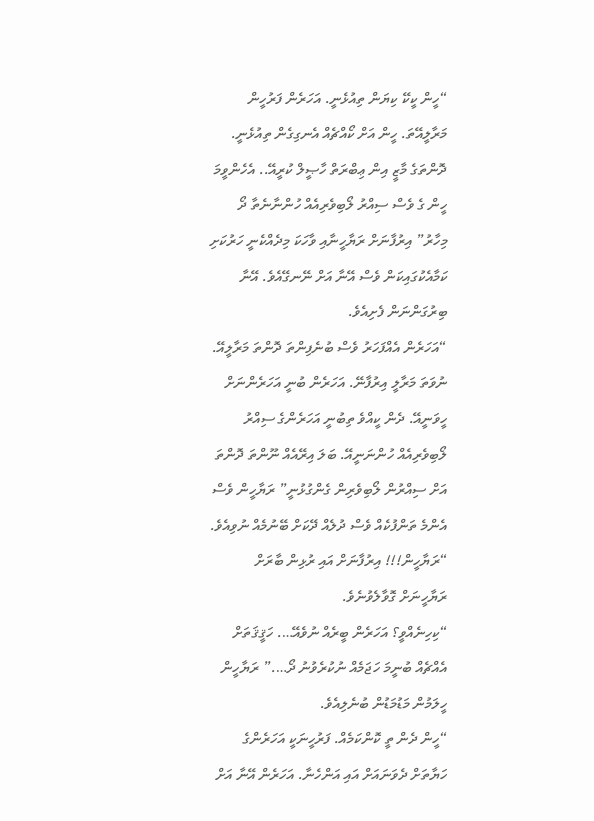“ހީން ކީކޭ ކިޔަން ތިއުޅެނީ. އަހަރެން ފަރުހީން މަރާލީއޭތަ. ހީން އަށް ކޯއްޗެއް އެނގިގެން ތިއުޅެނީ. ދޮންތަގެ މާޒީ އިން ޢިބްރަތް ހާޞީލް ކުރީއޭ.. އެހެންވީމަ ހީން ގެ ވެސް ސިއްރު ލޯބިވެރިއެއް ހުންނާނެތާ ދޯ މިހާރު” އިރުފާނަށް ރަޔާހީނާއި ވާހަކަ މިދެއްކެނީ ހަރުކަށި ކަމާއެކުގައިކަން ވެސް އޭނާ އަށް ނޭނގޭއެވެ. އޭނާ ބިރުގަންނަން ފެށިއެވެ.
“އަހަރެން އެއްފަހަރު ވެސް ބުނެފިންތަ ދޮންތަ މަރާލީއޭ. ނުވަތަ މަރާލީ އިރުފާނޭ. އަހަރެން ބުނީ އަހަރެންނަށް ހީވަނީއޭ. ދެން ކީއްވެ ތިބުނީ އަހަރެންގެ ސިއްރު ލޯބިވެރިއެއް ހުންނަނީއޭ. ބަލަ އިރޭއެއް ނޫންތަ ދޮންތަ އަށް ސިއްރުން ލޯބިވެރިން ގެންގުޅުނީ” ރަޔާހީން ވެސް އެންމެ ތަންފުކެއް ވެސް ދުލެއް ދޭކަށް ބޭނުމެއް ނުވިއެވެ.
“ރަޔާހީން!!! އިރުފާނަށް އައި ރުޅިން ބާރަށް ރަޔާހީނަށް ގޮވާލެވުނެވެ.
“ކިހިނެއްވީ؟ އަހަރެން ބީރެއް ނުވެއޭ…. ހަޤީޤަތަށް އެއްޗެއް ބުނީމަ ހަޖަމެއް ނުކުރެވުނު ދޯ….” ރަޔާހީން ހީލަމުން މަޑުމަޑުން ބުނެލިއެވެ.
“ހީން ދެން ތީ ކޮންކަމެއް. ފަރުހީނަކީ އަހަރެންގެ ހަޔާތަށް ދެވަނައަށް އައި އަންހެނާ. އަހަރެން އޭނާ އަށް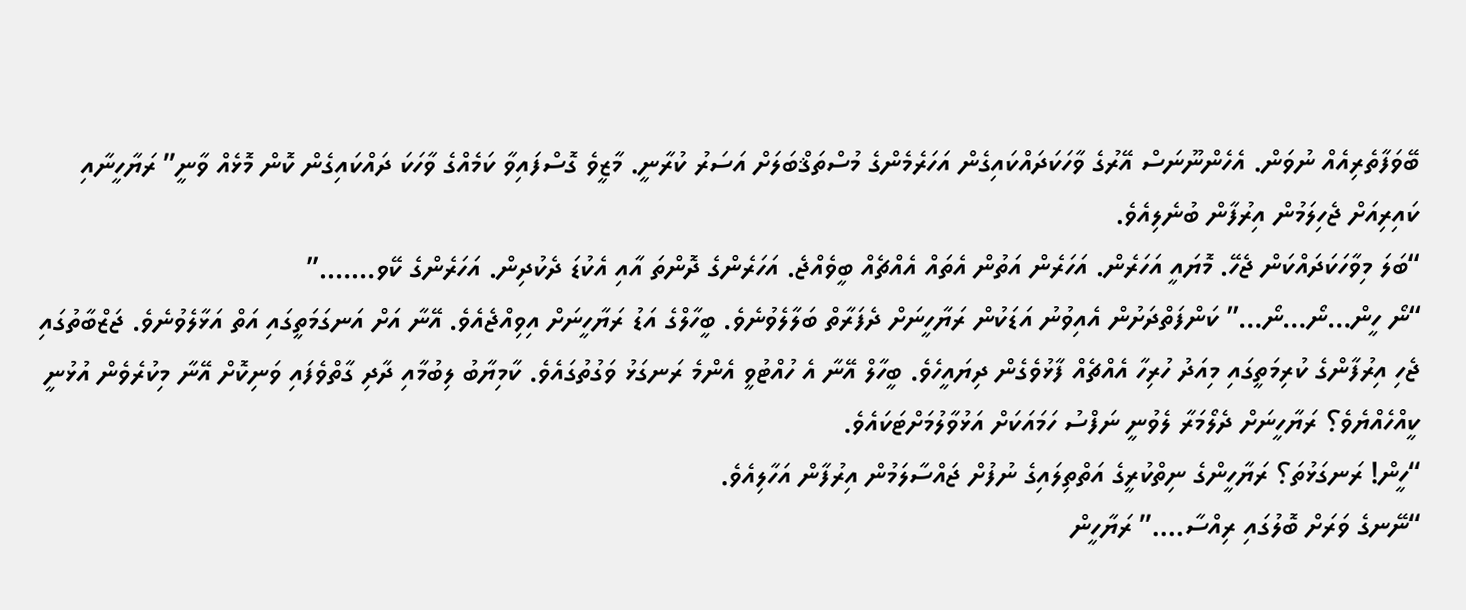ބޭވަފާތެރިއެއް ނުވަން. އެހެންނޫނަސް އޭރުގެ ވާހަކަދައްކައިގެން އަހަރެމެންގެ މުސްތަޤްބަލަށް އަސަރު ކުރާނީ. މާޒީވެ ގޮސްފައިވާ ކަމެއްގެ ވާހަކަ ދައްކައިގެން ކޮން މޮޅެއް ވާނީ” ރަޔާހީނާއި ކައިރިއަށް ޖެހިލަމުން އިރުފާން ބުނެލިއެވެ.
“ބަލަ މިވާހަކަދައްކަން ޖެހޭ. މޮޔައީ އަހަރެން. އަހަރެން އަތުން އެތައް އެއްޗެއް ބީވެއްޖެ. އަހަރެންގެ ދޮންތަ އާއި އެކުޑަ ދެކުދިން. އަހަރެންގެ ކޭވ…….”
“ނޯ ހީން…ނޯ…ނޯ…” ކަންފަތްދަށުން އެއިވުނު އަޑަކުން ރަޔާހީނަށް ދެފަރާތް ބަލާލެވުނެވެ. ބީހާލްގެ އަޑު ރަޔާހީނަށް އިވިއްޖެއެވެ. އޭނާ އަށް އަނގަމަތީގައި އަތް އަޅާލެވުނެވެ. ޖަޒްބާތުގައި ޖެހި އިރުފާންގެ ކުރިމަތީގައި މިއަދު ހުރިހާ އެއްޗެއް ފާޅުވެގެން ދިޔައީހެވެ. ބީހާލް އޭނާ އެ ހުއްޓުވީ އެންމެ ރަނގަޅު ވަގުތުގައެވެ. ކާމިޔާބު ލިބުމާއި ދާދި ގާތްވެފައި ވަނިކޮށް އޭނާ މިކުރެވެން އުޅުނީ ކީއްހެއްޔެވެ؟ ރަޔާހީނަށް ދެލޯމަރާ ލެވުނީ ނަފްސު ހަމައަކަށް އަޅުވާލުމަށްޓަކައެވެ.
“ހީން! ރަނގަޅުތަ؟ ރަޔާހީންގެ ނިތްކުރީގެ އަތްތިލައިގެ ނުފުށް ޖައްސާލަމުން އިރުފާން އަހާލިއެވެ.
“ނޭނގެ ވަރަށް ބޮލުގައި ރިއްސާ….” ރަޔާހީން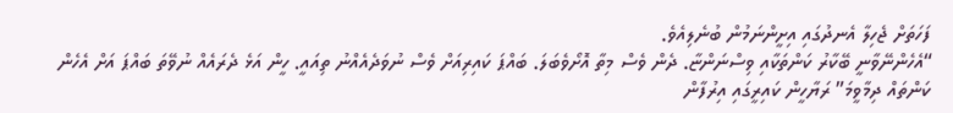ފަހަތަށް ޖެހިލާ އެނދުގައި އިށީންނަމުން ބުނެލިއެވެ.
“އެހެންނޭވާނީ ބޭކާރު ކަންތަކާއި ވިސްނަންޏާ. ދެން ވެސް މިތާ އޮށޯވެބަލަ. ބައްޕަ ކައިރިއަށް ވެސް ނުވަދެއެއްނު ތިއައީ. ހީން އަޅެ ދެރައެއް ނުވޭތަ ބައްޕަ އަށް އެހެން ކަންތައް ދިމާވީމަ” ރަޔާހީން ކައިރީގައި އިރުފާން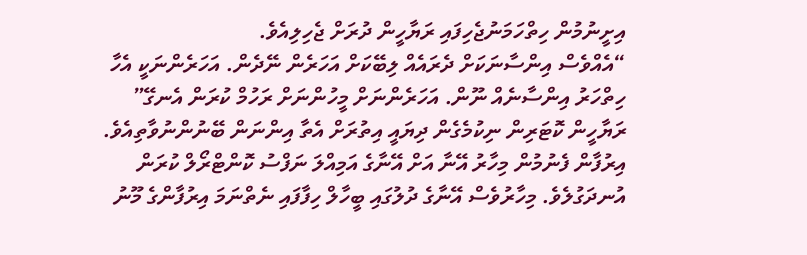އިށީނުމުން ހިތްހަމަނުޖެހިފައި ރަޔާހީން ދުރަށް ޖެހިލިއެވެ.
“އެއްވެސް އިންސާނަކަށް ދެރައެއް ލިބޭކަށް އަހަރެން ނޭދެން. އަހަރެންނަކީ އެހާ ހިތްހަރު އިންސާނެއް ނޫން. އަހަރެންނަށް މީހުންނަށް ރަހުމް ކުރަން އެނގޭ” ރަޔާހީން ކޮޓަރިން ނިކުމެގެން ދިޔައީ އިތުރަށް އެތާ އިންނަން ބޭނުންނުވާތިއެވެ. އިރުފާން ފެނުމުން މިހާރު އޭނާ އަށް އޭނާގެ އަމިއްލަ ނަފްސު ކޮންޓްރޯލް ކުރަން އުނދަގުލެވެ. މިހާރުވެސް އޭނާގެ ދުލުގައި ބީހާލް ހިފާފައި ނެތްނަމަ އިރުފާންގެ މޫނު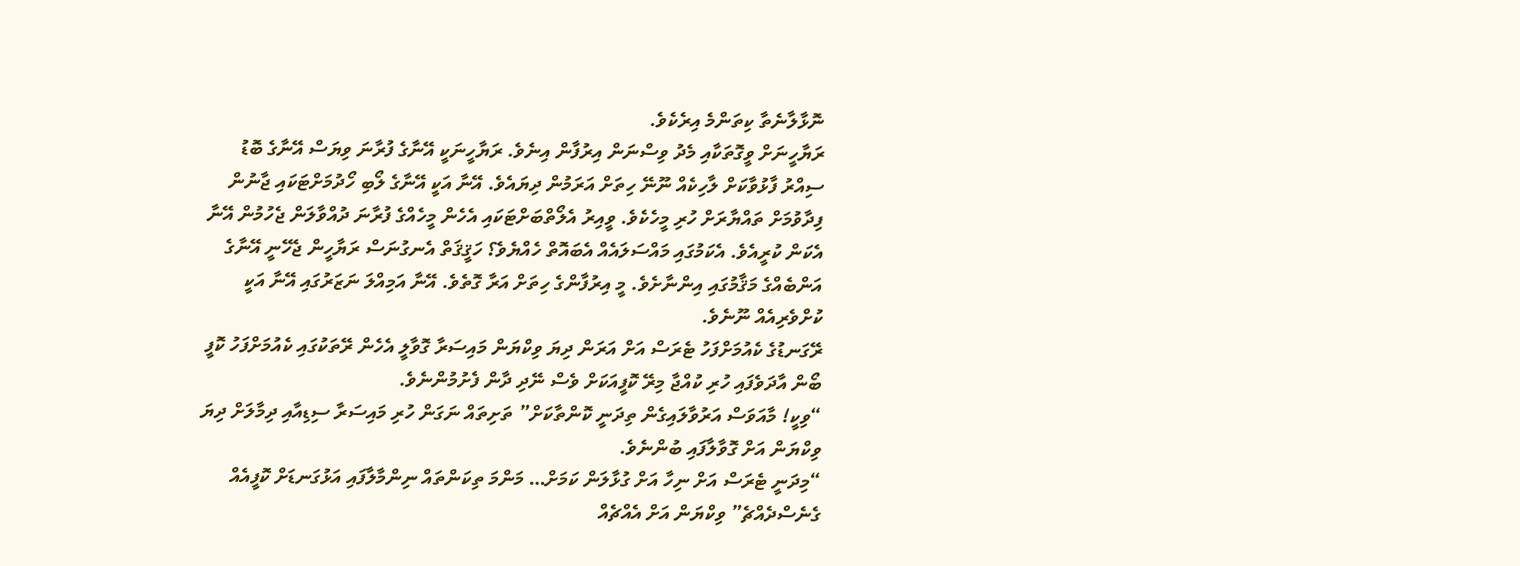ނޮޅާލާނެތާ ކިތަންމެ އިރެކެވެ.
ރަޔާހީނަށް ވީގޮތަކާއި މެދު ވިސްނަން އިރުފާން އިނެވެ. ރަޔާހީނަކީ އޭނާގެ ފުރާނަ ވިޔަސް އޭނާގެ ބޮޑު ސިއްރު ފާޅުވާކަށް ލާހިކެއް ނޫނޭ ހިތަށް އަރަމުން ދިޔައެވެ. އޭނާ އަކީ އޭނާގެ ލޯބި ހޯދުމަށްޓަކައި ޖާނުން ފިދާވުމަށް ތައްޔާރަށް ހުރި މީހެކެވެ. ވީއިރު އެލޯތްބަށްޓަކައި އެހެން މީހެއްގެ ފުރާނަ ދުއްވާލަން ޖެހުމުން އޭނާ އެކަން ކުރީއެވެ. އެކަމުގައި މައްސަލައެއް އެބައޮތް ހެއްޔެވެ؟ ހަޤީޤަތް އެނގުނަސް ރަޔާހީން ޖެހޭނީ އޭނާގެ އަންބެއްގެ މަޤާމުގައި އިންނާށެވެ. މީ އިރުފާންގެ ހިތަށް އަރާ ގޮތެވެ. އޭނާ އަމިއްލަ ނަޒަރުގައި އޭނާ އަކީ ކުށްވެރިއެއް ނޫނެވެ.
ރޭގަނޑުގެ ކެއުމަށްފަހު ޓެރަސް އަށް އަރަން ދިޔަ ވިކްޔަން މައިސަރާ ގޮވާލީ އެހެން ރޭތަކުގައި ކެއުމަށްފަހު ކޮފީ ބޯން އާދަވެފައި ހުރި ކުއްޖާ މިރޭ ކޮފީއަކަށް ވެސް ނޭދި ދާން ފެށުމުންނެވެ.
“ވިކީ! މާއަވަސް އަރުވާލައިގެން ތިދަނީ ކޮންތާކަށް” ތަށިތައް ނަގަން ހުރި މައިސަރާ ސިޑިއާއި ދިމާލަށް ދިޔަ ވިކްޔަން އަށް ގޮވާލާފައި ބުންނެވެ.
“މިދަނީ ޓެރަސް އަށް ނިހާ އަށް ގުޅާލަން ކަމަށް… މަންމަ ތިކަންތައް ނިންމާލާފައި އަޅުގަނޑަށް ކޮފީއެއް ގެނެސްދެއްޗެ” ވިކްޔަން އަށް އެއްޗެއް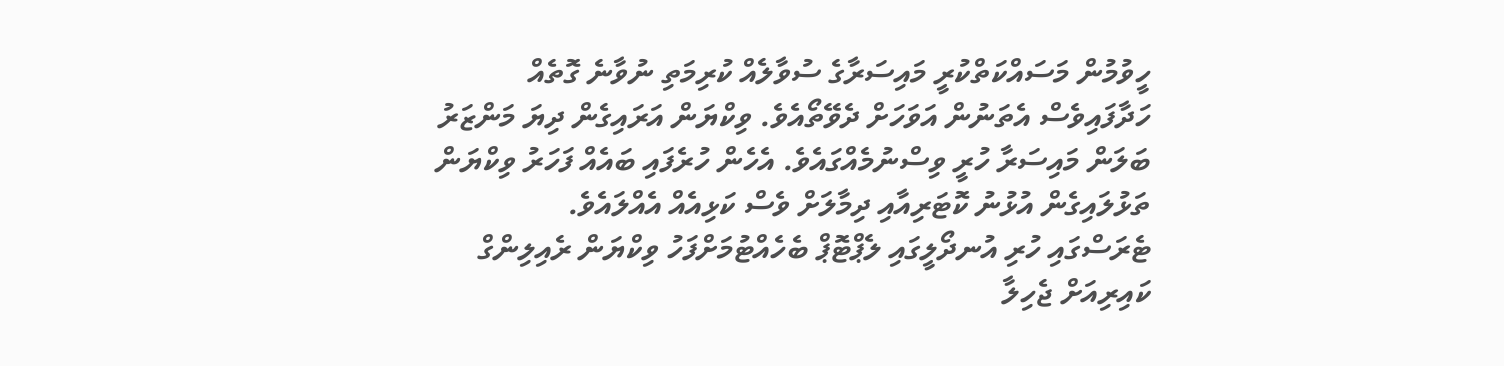ހީވުމުން މަސައްކަތްކުރީ މައިސަރާގެ ސުވާލެއް ކުރިމަތި ނުވާނެ ގޮތެއް ހަދާފައިވެސް އެތަނުން އަވަހަށް ދެވޭތޯއެވެ. ވިކްޔަން އަރައިގެން ދިޔަ މަންޒަރު ބަލަން މައިސަރާ ހުރީ ވިސްނުމެއްގައެވެ. އެހެން ހުރެފައި ބައެއް ފަހަރު ވިކްޔަން ތަޅުލައިގެން އުޅުނު ކޮޓަރިއާއި ދިމާލަށް ވެސް ކަޅިއެއް އެއްލައެވެ.
ޓެރަސްގައި ހުރި އުނދޯލީގައި ލެޕްޓޮޕް ބެހެއްޓުމަށްފަހު ވިކްޔަން ރެއިލިންގް ކައިރިއަށް ޖެހިލާ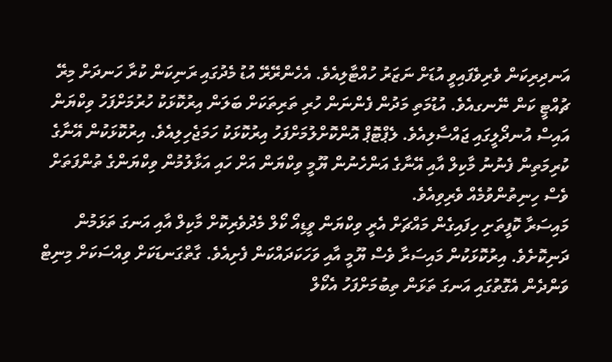އަނދިރިކަން ވެރިވެފައިވީ އުޑަށް ނަޒަރު ހުއްޓާލިއެވެ. އެހެންރޭރޭ އުޑު މެދުގައި ރަނިކަން ކުރާ ހަނދަށް މިރޭ ޗުއްޓީ ކަން ނޭނގއެވެ. އުޑުމަތި މަދުން ފެންނަން ހުރި ތަރިތަކަށް ބަލަން އިރުކޮޅަކު ހުރުމަށްފަހު ވިކްޔަން އައިސް އުނދޯލީގައި ޖައްސާލިއެވެ. ލެޕްޓޮޕް އޮންކޮށްލުމަށްފަހު އިރުކޮޅަކު ހަމަޖެހިލިއެވެ. އިރުކޮޅަކުން އޭނާގެ ކުރިމަތިން ފެނުނު މާކިލް އާއި އޭނާގެ އަންހެނުން ޔޫމީ ވިކްޔަން އަށް ހައި އަޅާލުމުން ވިކްޔަންގެ ތުންފަތަށް ވެސް ހިނިތުންވުމެއް ވެރިވިއެވެ.
މައިސަރާ ކޮފީތަށި ހިފައިގެން މައްޗަށް އެރީ ވިކްޔަން ވީޑިއޯ ކޯލް މެދުވެރިކޮށް މާކިލް އާއި އަނގަ ތަޅަމުން ދަނިކޮށެވެ. އިރުކޮޅަކުން މައިސަރާ ވެސް ޔޫމީ އާއި ވަހަކަދައްކަން ފެށިއެވެ. ގާތްގަނޑަކަށް ވިއްސަކަށް މިނިޓް ވަންދެން އެގޮތުގައި އަނގަ ތަޅަން ތިބުމަށްފަހު އެކޯލް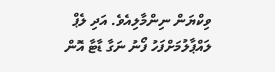ވިކްޔަން ނިންމާލިއެވެ. އަދި ލެޕް ލައްޕާލުމަށްފަހު ފޯނު ނަގާ ޑާޓާ އޮން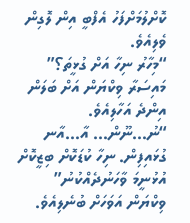ކޮށްލުމަށްފަހު އެފްބީ އިން ލޮގިން ވެލިއެވެ.
“މިހާރު ނިހާ އަށް ގުޅީތަ؟” މައިސަރާ ވިކްޔަން އަށް ބަލަން އިންދެ އަހާލިއެވެ.
“ނު…ނޫން… އާ…އާނ ގުޅައިފިން. ނިހާ ކުޑަކޮށް ބިޒީކޮށް އުޅުނީމަ ވާހަނުދެއްކުނު” ވިކްޔަން އަވަހަށް ބުނެލިއެވެ.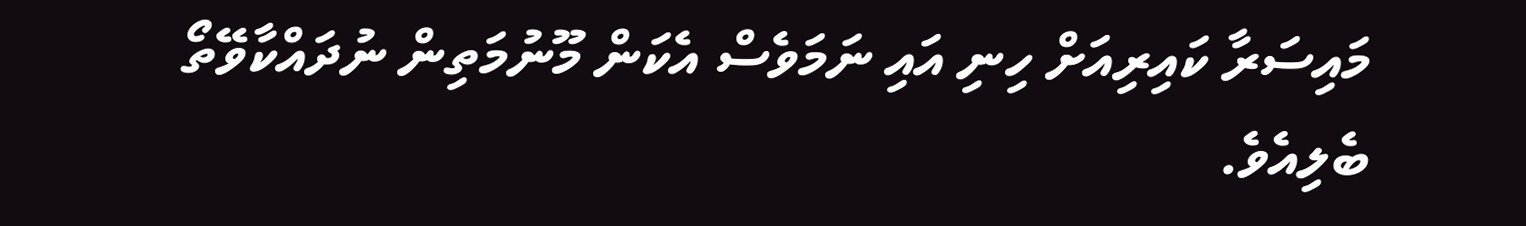މައިސަރާ ކައިރިއަށް ހިނި އައި ނަމަވެސް އެކަން މޫނުމަތިން ނުދައްކާވޭތޯ ބެލިއެވެ.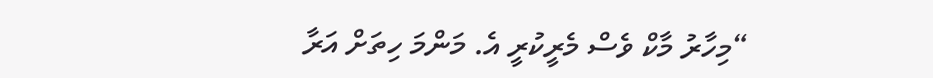“މިހާރު މާކް ވެސް މެރީކުރީ އެ. މަންމަ ހިތަށް އަރާ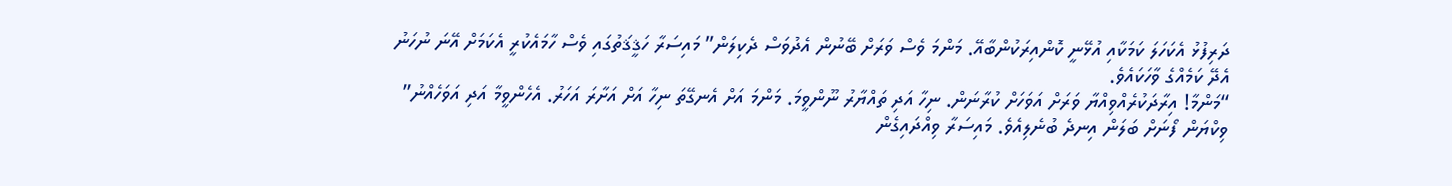ދަރިފުޅު އެކަހަލަ ކަމަކާއި އުޅޭނީ ކޮންއިރަކުންބާއޭ. މަންމަ ވެސް ވަރަށް ބޭނުން އެދުވަސް ދެކިލަން” މައިސަރާ ހަޤީޤަތުގައި ވެސް ހާމައެކުރީ އެކަމަށް އޭނަ ނުހަނު އެދޭ ކަމެއްގެ ވާހަކައެވެ.
“މަންމާ! އިރާދަކުރެއްވިއްޔާ ވަރަށް އަވަހަށް ކުރާނަން. ނިހާ އަދި ތައްޔާރު ނޫންވީމަ. މަންމަ އަށް އެނގޭތަ ނިހާ އަށް އަށާރަ އަހަރު. އެހެންވީމާ އަދި އަވަހެއްނު” ވިކްޔަން ފޯނަށް ބަލަން އިނދެ ބުނެލިއެވެ. މައިސަރާ ވިއްދައިގެން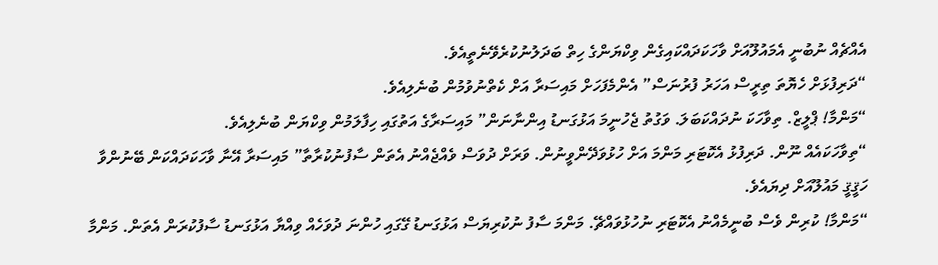އެއްޗެއް ނުބުނީ އެމައުލޫއަށް ވާހަކަދައްކައިގެން ވިކްޔަންގެ ހިތް ބަދަލުނުކުރެވޭނެތީއެވެ.
“ދަރިފުޅަށް ހެޔޮތަ ތިރީސް އަހަރު ފުރުނަސް” އެންމެފަހަށް މައިސަރާ އަށް ކެތްނުވުމުން ބުނެލިއެވެ.
“މަންމާ! ޕްލީޒް. ތިވާހަކަ ނުދައްކަބަލަ. ވަގުތު ޖެހުނީމަ އަޅުގަނޑު އިންނާނަން” މައިސަރާގެ އަތުގައި ހިފާލަމުން ވިކްޔަން ބުނެލިއެވެ.
“ތިވާހަކައެއް ނޫން. ދަރިފުޅު އެކޮޓަރި މަންމަ އަށް ހުޅުވަދޭންވީނުން. ވަރަށް ދުވަސް ވެއްޖެއްނު އެތަން ސާފުނުކުރާތާ” މައިސަރާ އޭނާ ވާހަކަދައްކަން ބޭނުންވާ ހަޤީޤީ މައުލޫއަށް ދިޔައެވެ.
“މަންމާ! ކުރިން ވެސް ބުނީމެއްނު އެކޮޓަރި ނުހުޅުވައްޗޭ. މަންމަ ސާފު ނުކުރިޔަސް އަޅުގަނޑު ގޭގައި ހުންނަ ދުވަހެއް ވިއްޔާ އަޅުގަނޑު ސާފުކުރަން އެތަން. މަންމާ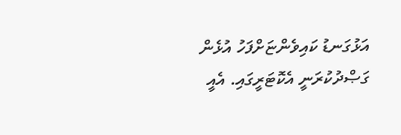އަޅުގަނޑު ކައިވެންޏަށްފަހު އުޅެން ގަޞްދުކުރަނީ އެކޮޓަރީގައި. އެއީ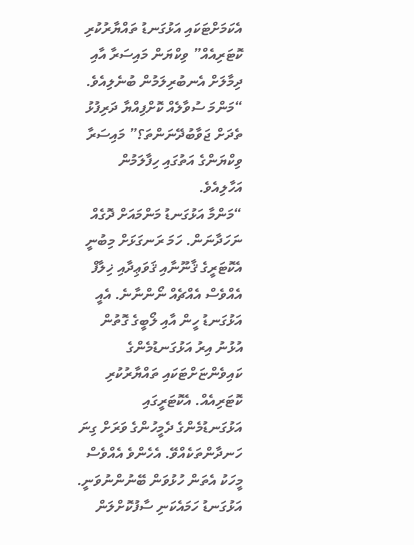އެކަމަށްޓަކައި އަޅުގަނޑު ތައްޔާރުކުރި ކޮޓަރިއެއް” ވިކްޔަން މައިސަރާ އާއި ދިމާލަށް އެނބުރިލަމުން ބުނެލިއެވެ.
“މަންމަ ސުވާލެއް ކޮށްފިއްޔާ ދަރިފުޅު ތެދަށް ޖަވާބުދޭނަންތަ؟” މައިސަރާ ވިކްޔަންގެ އަތުގައި ހިފާލަމުން އަހާލިއެވެ.
“މަންމާ އަޅުގަނޑު މަންމައަށް ދޮގެއް ނަހަދާނަން. ހަމަ ރަނގަޅަށް މިބުނީ އެކޮޓަރީގެ ޤާނޫނާއި ޤަވަޢިދާއި ޚިލާފް އެއްވެސް އެއްޗެއް ނޯންނާނެ. އެއީ އަޅުގަނޑު ހީން އާއި ލޯބީގެ ގޮތުން އުޅުނު އިރު އަޅުގަނޑުމެންގެ ކައިވެންޏަށްޓަކައި ތައްޔާރުކުރި ކޮޓަރިއެއް. އެކޮޓަރީގައި އަޅުގަނޑުމެންގެ ދެމީހުންގެ ވަރަށް ގިނަ ހަނދާންތަކެއްވޭ. އެހެންވެ އެއްވެސް މީހަކު އެތަން ހުޅުވަން ބޭނުންނުވަނީ. އަޅުގަނޑު ހަމައެކަނި ސާފުކޮށްލަން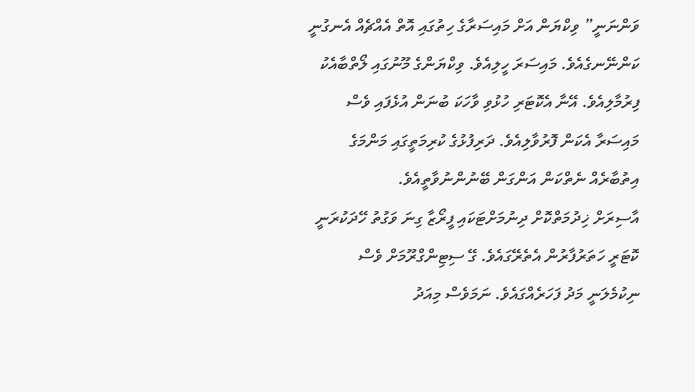ވަންނަނީ” ވިކްޔަން އަށް މައިސަރާގެ ހިތުގައި އޮތް އެއްޗެއް އެނގުނީ ކަންނޭނގެއެވެ. މައިސަރަ ހީލިއެވެ. ވިކްޔަންގެ މޫނުގައި ލޯތްބާއެކު ފިރުމާލިއެވެ. އޭނާ އެކޮޓަރި ހުޅުވި ވާހަކަ ބުނަން އުޅެފައި ވެސް މައިސަރާ އެކަން ފޮރުވާލިއެވެ. ދަރިފުޅުގެ ކުރިމަތީގައި މަންމަގެ އިތުބާރެއް ނެތްކަން އަންގަން ބޭނުންނުވާތީއެވެ.
އާސިރަށް ޚިދުމަތްކޮށް ދިނުމަށްޓަކައި ފީރޯޒާ ގިނަ ވަގުތު ހޭދަކުރަނީ ކޮޓަރީ ހަތަރުފާރުން އެތެރޭގައެވެ. ގޭ ސިޓިންގްރޫމަށް ވެސް ނިކުމެލަނީ މަދު ފަހަރެއްގައެވެ. ނަމަވެސް މިއަދު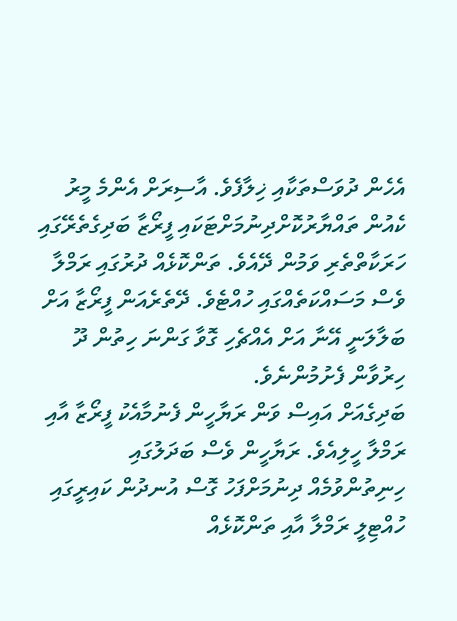އެހެން ދުވަސްތަކާއި ޚިލާފެވެ. އާސިރަށް އެންމެ މީރު ކެއުން ތައްޔާރުކޮށްދިނުމަށްޓަކައި ފީރޯޒާ ބަދިގެތެރޭގައި ހަރަކާތްތެރި ވަމުން ދޭއެވެ. ތަންކޮޅެއް ދުރުގައި ރަމްލާ ވެސް މަސައްކަތެއްގައި ހުއްޓެވެ. ދޭތެރެއަން ފީރޯޒާ އަށް ބަލާލަނީ އޭނާ އަށް އެއްޗެހި ގޮވާ ގަންނަ ހިތުން ދޫ ހިރުވާން ފެށުމުންނެވެ.
ބަދިގެއަށް އައިސް ވަން ރަޔާހީން ފެނުމާއެކު ފީރޯޒާ އާއި ރަމްލާ ހީލިއެވެ. ރަޔާހީން ވެސް ބަދަލުގައި ހިނިތުންވުމެއް ދިނުމަށްފަހު ގޮސް އުނދުން ކައިރީގައި ހުއްޓިލީ ރަމްލާ އާއި ތަންކޮޅެއް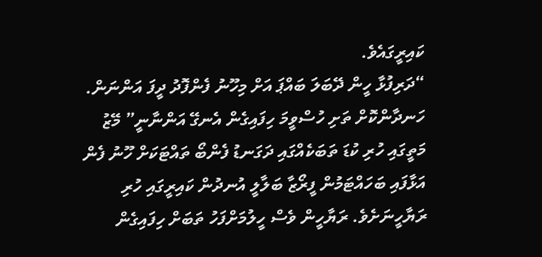ކައިރީގައެވެ.
“ދަރިފުޅާ ހީން ދޭބަލަ ބައްޕަ އަށް މިހޫނު ފެންފޮދު ދީފަ އަންނަން. ހަނދާންކޮށް ތަށި ހުސްވީމަ ހިފައިގެން އެނގޭ އަންނާނީ” މޭޒު މަތީގައި ހުރި ކުޑަ ތަބަކެއްގައި ދަގަނޑު ފެންބޯ ތައްޓަކަށް ހޫނު ފެން އަޅާފައި ބަހައްޓަމުން ފީރޯޒާ ބަލާލީ އުނދުން ކައިރީގައި ހުރި ރަޔާހީނަށެވެ. ރަޔާހީން ވެސް ހީލުމަށްފަހު ތަބަށް ހިފައިގެން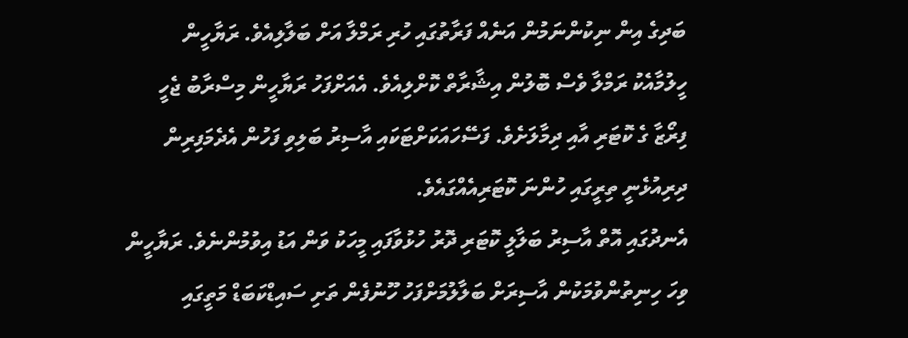ބަދިގެ އިން ނިކުންނަމުން އަނެއް ފަރާތުގައި ހުރި ރަމްލާ އަށް ބަލާލިއެވެ. ރަޔާހީން ހީލުމާއެކު ރަމްލާ ވެސް ބޮލުން އިޝާރާތް ކޮށްލިއެވެ. އެއަށްފަހު ރަޔާހީން މިސްރާބު ޖެހީ ފިރޯޒާ ގެ ކޮޓަރި އާއި ދިމާލަށެވެ. ފަސޭހައަކަށްޓަކައި އާސިރު ބަލިވި ފަހުން އެދެމަފިރިން ދިރިއުޅެނީ ތިރީގައި ހުންނަ ކޮޓަރިއެއްގައެވެ.
އެނދުގައި އޮތް އާސިރު ބަލާލީ ކޮޓަރި ދޮރު ހުޅުވާފައި މީހަކު ވަން އަޑު އިވުމުންނެވެ. ރަޔާހީން ވިހަ ހިނިތުންވުމަކުން އާސިރަށް ބަލާލުމަށްފަހު ހޫނުފެން ތަށި ސައިޑްކަބަޑް މަތީގައި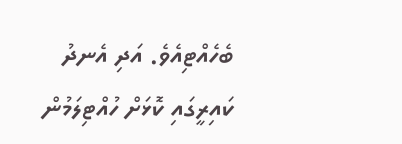ބެހެއްޓިއެވެ. އަދި އެނދު ކައިރީގައި ކޮޅަށް ހުއްޓިލަމުން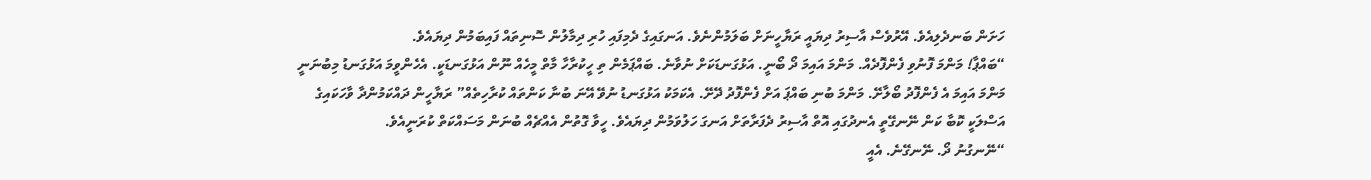ހަށަން ބަނދެލިއެވެ. އޭރުވެސް އާސިރު ދިޔައީ ރަޔާހީނަށް ބަލަމުންނެވެ. އަނގައިގެ ދެމިފައި ހުރި ދިމާލުން ސޮނިތައް ފައިބަމުން ދިޔައެވެ.
“ބައްޕާ! މަންމަ ފޮނުވި ފެންފޮދެއް. މަންމަ އައިމަ ދޯ ބޯނީ. އަޅުގަނޑަކަށް ނުވާނެ. ބައްޕަމެން ތި ހީކުރާހާ މާތް މީހެއް ނޫން އަޅުގަނޑަކީ. އެހެންވީމަ އަޅުގަނޑު މިބުނަނީ މަންމަ އައިމަ އެ ފެންފޮދު ބޯލާށޭ. މަންމަ ބުނި ބައްޕަ އަށް ފެންފޮދު ދޭށޭ. އެކަމަކު އަޅުގަނޑު ނުވޭ އޭނަ ބުނާ ކަންތައް ކުރާހިތެއް” ރަޔާހީން ދައްކަމުންދާ ވާހަކައިގެ އަސްލަކީ ކޮބާ ކަން ނޭނގޭތީ އެނދުގައި އޮތް އާސިރު ދެފަރާތަށް އަނގަ ހަލުވަމުން ދިޔައެވެ. ހީވާ ގޮތުން އެއްޗެއް ބުނަން މަސައްކަތް ކުރަނީއެވެ.
“ނޭނގުނު ދޯ. ނޭނގޭނެ. އެއީ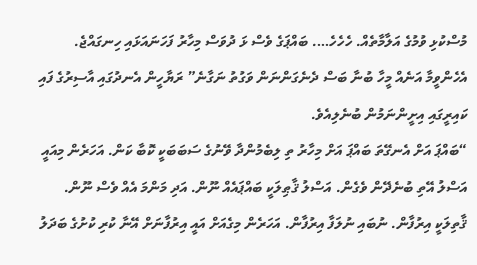މުސްކުޅި ވުމުގެ އަލާމާތެއް. ހެހެހެ…. ބައްޕަގެ ވެސް ޅަ ދުވަސް މިހާރު ފަހަނައަޅައި ހިނގައްޖެ. އެހެންވީމާ އަނެއް މީހާ ބުނާ ބަސް ދެނެގަންނަން ވަގުތު ނަގާނެ” ރަޔާހީން އެނދުގައި އާސިރުގެ ފައި ކައިރީގައި އިށީންނަމުން ބުނެލިއެވެ.
“ބައްޕަ އަށް އެނގޭތަ ބައްޕަ އަށް މިހާރު ތި ލިބެމުންދާ ވޭނުގެ ސަބަބަކީ ކޮބާ ކަން. އަހަރެން މިއައީ އަސްލު އޭތި ބުނެދޭން ވެގެން. އަސްލު ޤާޠިލަކީ ބައްޕައެއް ނޫން. އަދި މަންމަ އެއް ވެސް ނޫން. ޤާތިލަކީ އިރުފާން. ނުބައި ނުލަފާ އިރުފާން. އަހަރެން މިގެއަށް އައީ އިރުފާނަށް އޭނާ ކުރި ކުށުގެ ބަދަލު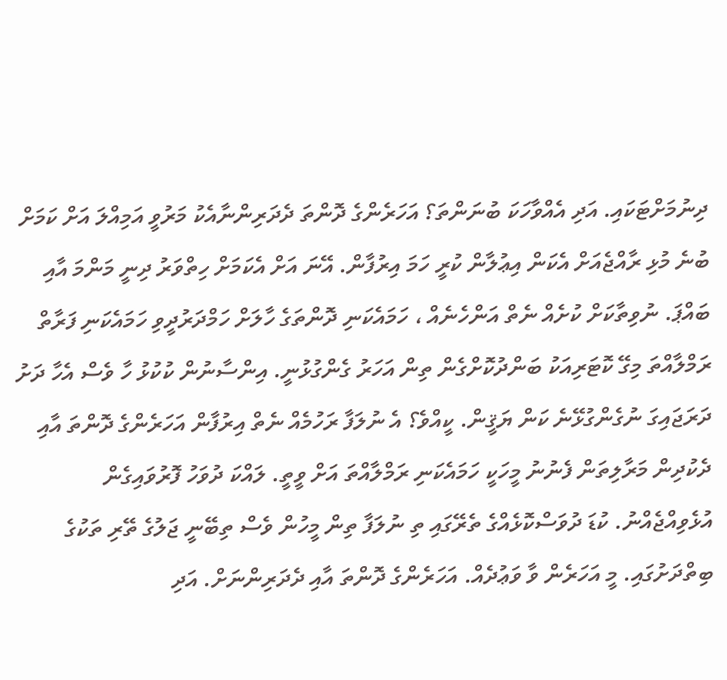ދިނުމަށްޓަކައި. އަދި އެއްވާހަކަ ބުނަންތަ؟ އަހަރެންގެ ދޮންތަ ދެދަރިންނާއެކު މަރުވީ އަމިއްލަ އަށް ކަމަށް ބުނެ މުޅި ރާއްޖެއަށް އެކަން އިޢުލާން ކުރީ ހަމަ އިރުފާން. އޭނަ އަށް އެކަމަށް ހިތްވަރު ދިނީ މަންމަ އާއި ބައްޕަ. ނުވިތާކަށް ކުށެއް ނެތް އަންހެނެއް ، ހަމައެކަނި ދޮންތަގެ ހާލަށް ހަމްދަރުދީވި ހަމައެކަނި ފަރާތް ރަމްލާއްތަ މިގޭ ކޮޓަރިއަކު ބަންދުކޮށްގެން ތިން އަހަރު ގެންގުޅުނީ. އިންސާނުން ކުކުޅު ހާ ވެސް އެހާ ދަށު ދަރަޖައިގަ ނުގެންގުޅޭނެ ކަން ޔަޤީން. ކީއްވެ؟ އެ ނުލަފާ ރަހުމެއް ނެތް އިރުފާން އަހަރެންގެ ދޮންތަ އާއި ދެކުދިން މަރާލިތަން ފެނުނު މީހަކީ ހަމައެކަނި ރަމްލާއްތަ އަށް ވީތީ. ލައްކަ ދުވަހު ފޮރުވައިގެން އުޅެވިއްޖެއްނު. ކުޑަ ދުވަސްކޮޅެއްގެ ތެރޭގައި ތި ނުލަފާ ތިން މީހުން ވެސް ތިބޭނީ ޖަލުގެ ތޭރި ތަކުގެ ބިތްދަށުގައި. މީ އަހަރެން ވާ ވަޢުދެއް. އަހަރެންގެ ދޮންތަ އާއި ދެދަރިންނަށް. އަދި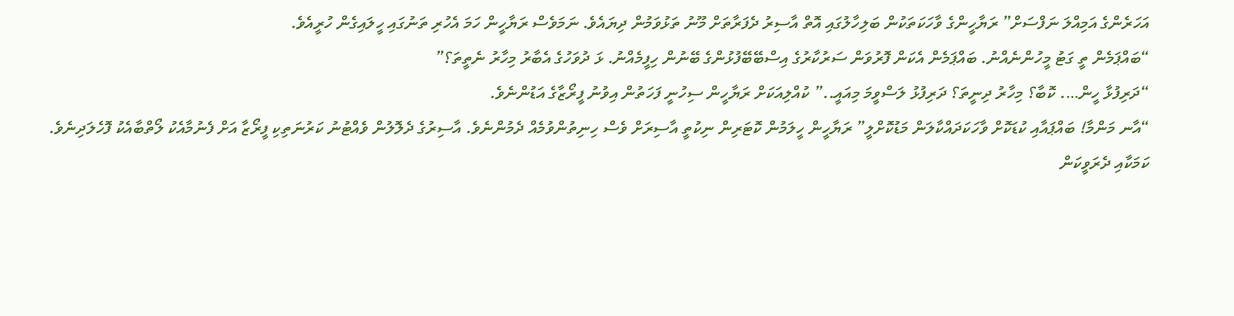އަހަރެންގެ އަމިއްލަ ނަފްސަށް” ރަޔާހީންގެ ވާހަކަތަކުން ބަލިހާލުގައި އޮތް އާސިރު ދެފަރާތަށް މޫނު ތަޅުވަމުން ދިޔައެވެ. ނަމަވެސް ރަޔާހީން ހަމަ އެހުރި ތަނުގައި ހީލައިގެން ހުރީއެވެ.
“ބައްޕަމެން ތީ ގަޓު މީހުންނެއްނު. ބައްޕަމެން އެކަން ފޮރުވަން ސަރުކާރުގެ އިސްބޭބޭފުޅުންގެ ބޭނުން ހިފީމެއްނު. ޅަ ދުވަހުގެ އެބާރު މިހާރު ނެތީތަ؟”
“ދަރިފުޅާ ހީން…. ކޮބާ؟ މިހާރު ދިނީތަ؟ ދަރިފުޅު ލަސްވީމަ މިއައީ..” ކުއްލިއަކަށް ރަޔާހީން ސިހުނީ ފަހަތުން އިވުނު ފީރޯޒާގެ އަޑުންނެވެ.
“އާނ މަންމާ! ބައްޕައާއި ކުޑަކޮށް ވާހަކަދައްކާލަން މަޑުކޮށްލީ” ރަޔާހީން ހީލަމުން ކޮޓަރިން ނިކުތީ އާސިރަށް ވެސް ހިނިތުންވުމެއް ދެމުންނެވެ. އާސިރުގެ ދެލޮލުން ވެއްޓުނު ކަރުނަތިކި ފީރޯޒާ އަށް ފެނުމާއެކު ލޯތްބާއެކު ފޮހެލަދިނެވެ. ކަމަކާއި ދެރަވީކަން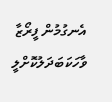އެނގުމުން ފީރޯޒާ ވާހަކަބަދަލުކޮށްލީ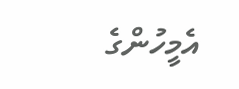އެމީހުންގެ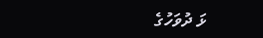ޅަ ދުވަހުގެ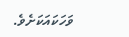ވަހަކައަކަށެވެ.